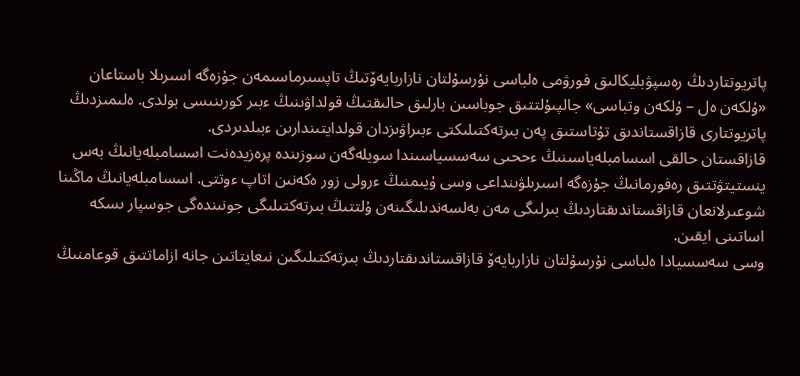پاتريوتتاردىڭ رەسپۋبليكالىق فورۋمى ەلباسى نۇرسۇلتان نازاربايەۆتىڭ تاپسىرماسىمەن جۇزەگە اسىرىلا باستاعان «ۇلكەن ەل – ۇلكەن وتباسى» جالپىۇلتتىق جوباسىن بارلىق حالىقتىڭ قولداۋىنىڭ ءبىر كورىنىسى بولدى. ەلىمىزدىڭ پاتريوتتارى قازاقستاندىق تۇتاستىق پەن بىرتەكتىلىكتى ءبىراۋىزدان قولدايتىندارىن ءبىلدىردى.
قازاقستان حالقى اسسامبلەياسىنىڭ ءححىى سەسسياسىندا سويلەگەن سوزىندە پرەزيدەنت اسسامبلەيانىڭ بەس ينستيتۋتتىق رەفورمانىڭ جۇزەگە اسىرىلۋىنداعى وسى ۇيىمنىڭ ءرولى زور ەكەنىن اتاپ ءوتتى. اسسامبلەيانىڭ ماڭىنا شوعىرلانعان قازاقستاندىقتاردىڭ بىرلىگى مەن بەلسەندىلىگىنەن ۇلتتىڭ بىرتەكتىلىگى جونىندەگى جوسپار ىسكە اساتىنى ايقىن.
وسى سەسسيادا ەلباسى نۇرسۇلتان نازاربايەۆ قازاقستاندىقتاردىڭ بىرتەكتىلىگىن نىعايتاتىن جانە ازاماتتىق قوعامنىڭ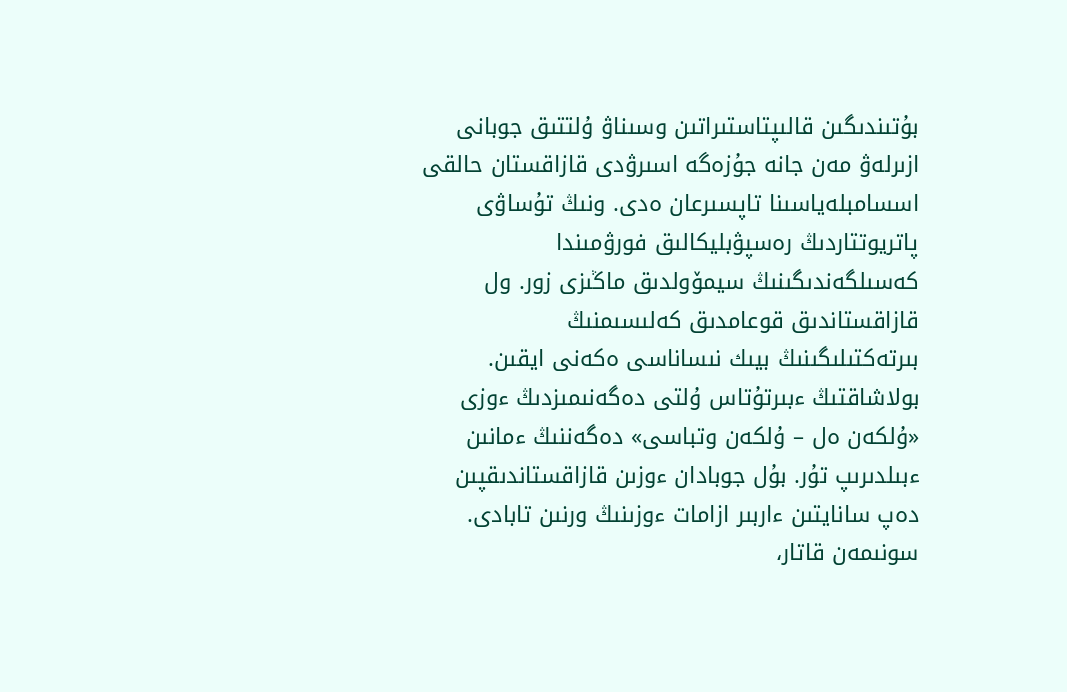بۇتىندىگىن قالىپتاستىراتىن وسىناۋ ۇلتتىق جوبانى ازىرلەۋ مەن جانە جۇزەگە اسىرۋدى قازاقستان حالقى اسسامبلەياسىنا تاپسىرعان ەدى. ونىڭ تۇساۋى پاتريوتتاردىڭ رەسپۋبليكالىق فورۋمىندا كەسىلگەندىگىنىڭ سيمۆولدىق ماڭىزى زور. ول قازاقستاندىق قوعامدىق كەلىسىمنىڭ بىرتەكتىلىگىنىڭ بيىك نىساناسى ەكەنى ايقىن. بولاشاقتىڭ ءبىرتۇتاس ۇلتى دەگەنىمىزدىڭ ءوزى «ۇلكەن ەل – ۇلكەن وتباسى» دەگەننىڭ ءمانىن ءبىلدىرىپ تۇر. بۇل جوبادان ءوزىن قازاقستاندىقپىن دەپ سانايتىن ءاربىر ازامات ءوزىنىڭ ورنىن تابادى. سونىمەن قاتار،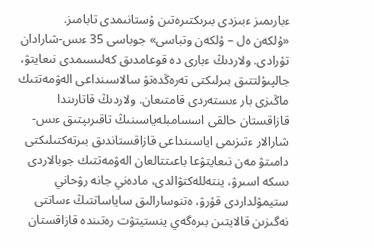ءبارىمىز ءبىزدى بىرىكتىرەتىن ۇستانىمدى تابامىز.
«ۇلكەن ەل – ۇلكەن وتباسى» جوباسى 35 ءىس-شارادان تۇرادى. ولاردىڭ ءبارى دە قوعامدىق كەلىسىمدى نىعايتۋ، جالپىۇلتتىق بىرلىكتى تەرەڭدەتۋ سالاسىنداعى الەۋمەتتىك ماڭىزى بار ءىستەردى قامتىعان. ولاردىڭ قاتارىندا قازاقستان حالقى اسسامبلەياسىنىڭ تاقىرىپتىق ءىس-شارالار ءتىزىمى اياسىنداعى قازاقستاندىق بىرتەكتىلىكتى دامىتۋ مەن نىعايتۋعا باعىتتالعان الەۋمەتتىك جوبالاردى ىسكە اسىرۋ، ينتەللەكتۋالدى، مادەني جانە رۋحاني ستيمۋلداردى قۇرۋ، ەتنوسارالىق ساياساتتىڭ ءساتتى نەگىزىن قالايتىن بىرەگەي ينستيتۋت رەتىندە قازاقستان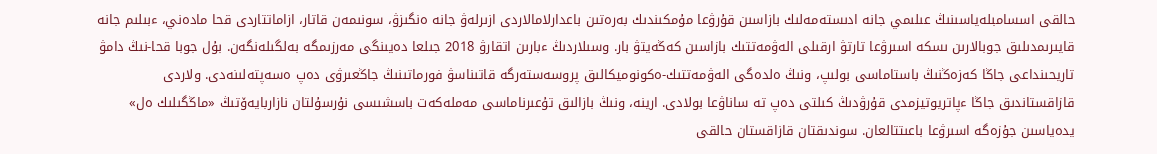حالقى اسسامبلەياسىنىڭ عىلىمي جانە ادىستەمەلىك بازاسىن قۇرۋعا مۇمكىندىك بەرەتىن باعدارلامالاردى ازىرلەۋ جانە ەنگىزۋ، سونىمەن قاتار، ازاماتتاردى قحا مادەني، ءبىلىم جانە قايىرىمدىلىق جوبالارىن ىسكە اسىرۋعا تارتۋ ارقىلى الەۋمەتتىك بازاسىن كەڭەيتۋ بار. وسىلاردىڭ ءبارىن اتقارۋ 2018 جىلعا دەيىنگى مەرزىمگە بەلگىلەنگەن. بۇل جوبا قحا-نىڭ دامۋ تاريحىنداعى جاڭا كەزەڭنىڭ باستاماسى بولىپ، ونىڭ ەلدەگى الەۋمەتتىك-ەكونوميكالىق پروسەستەرگە قاتىناسۋ فورماتىنىڭ جاڭعىرۋى دەپ ەسەپتەلىنەدى. ولاردى قازاقستاندىق جاڭا ءپاتريوتيزمدى قۇرۋدىڭ كىلتى دەپ تە ساناۋعا بولادى. ارينە، ونىڭ بازالىق تۇعىرناماسى مەملەكەت باسشىسى نۇرسۇلتان نازاربايەۆتىڭ «ماڭگىلىك ەل» يدەياسىن جۇزەگە اسىرۋعا باعىتتالعان. سوندىقتان قازاقستان حالقى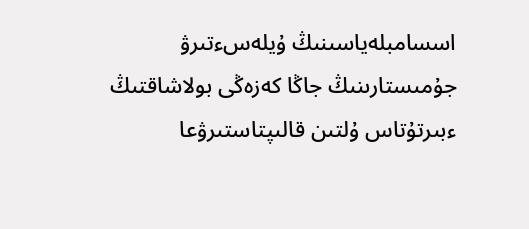اسسامبلەياسىنىڭ ۇيلەسءتىرۋ جۇمىستارىنىڭ جاڭا كەزەڭى بولاشاقتىڭ ءبىرتۇتاس ۇلتىن قالىپتاستىرۋعا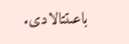باعىتتالادى.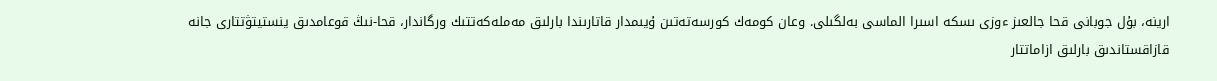ارينە، بۇل جوبانى قحا جالعىز ءوزى ىسكە اسىرا الماسى بەلگىلى. وعان كومەك كورسەتەتىن ۇيىمدار قاتارىندا بارلىق مەملەكەتتىك ورگاندار، قحا-نىڭ قوعامدىق ينستيتۋتتارى جانە قازاقستاندىق بارلىق ازاماتتار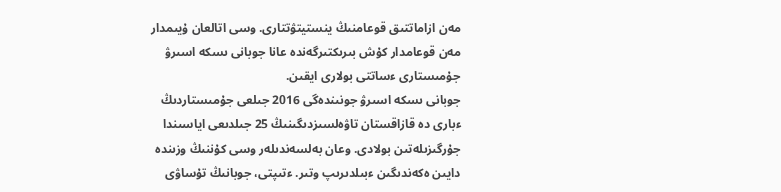مەن ازاماتتىق قوعامنىڭ ينستيتۋتتارى. وسى اتالعان ۇيىمدار مەن قوعامدار كۇش بىرىكتىرگەندە عانا جوبانى ىسكە اسىرۋ جۇمىستارى ءساتتى بولارى ايقىن.
جوبانى ىسكە اسىرۋ جونىندەگى 2016 جىلعى جۇمىستاردىڭ ءبارى دە قازاقستان تاۋەلسىزدىگىنىڭ 25 جىلدىعى اياسىندا جۇرگىزىلەتىن بولادى. وعان بەلسەندىلەر وسى كۇننىڭ وزىندە دايىن ەكەندىگىن ءبىلدىرىپ وتىر. ءتىپتى، جوبانىڭ تۇساۋى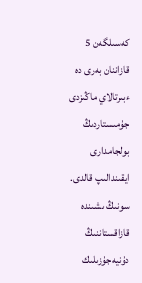كەسىلگەن 5 قازاننان بەرى دە ءبىرتالاي ماڭىزدى جۇمىستاردىڭ بولجامدارى ايقىندالىپ قالدى. سونىڭ ىشىندە قازاقستاننىڭ دۇنيەجۇزىلىك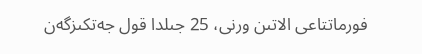فورماتتاعى الاتىن ورنى، 25 جىلدا قول جەتكىزگەن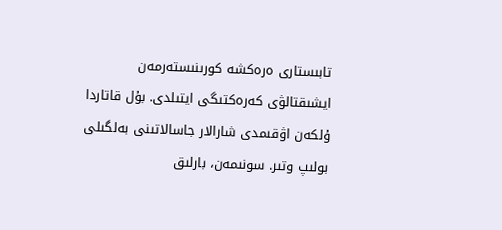تابىستارى ەرەكشە كورىنىستەرمەن ايشىقتالۋى كەرەكتىگى ايتىلدى. بۇل قاتاردا ۇلكەن اۋقىمدى شارالار جاسالاتىنى بەلگىلى بولىپ وتىر. سونىمەن، بارلىق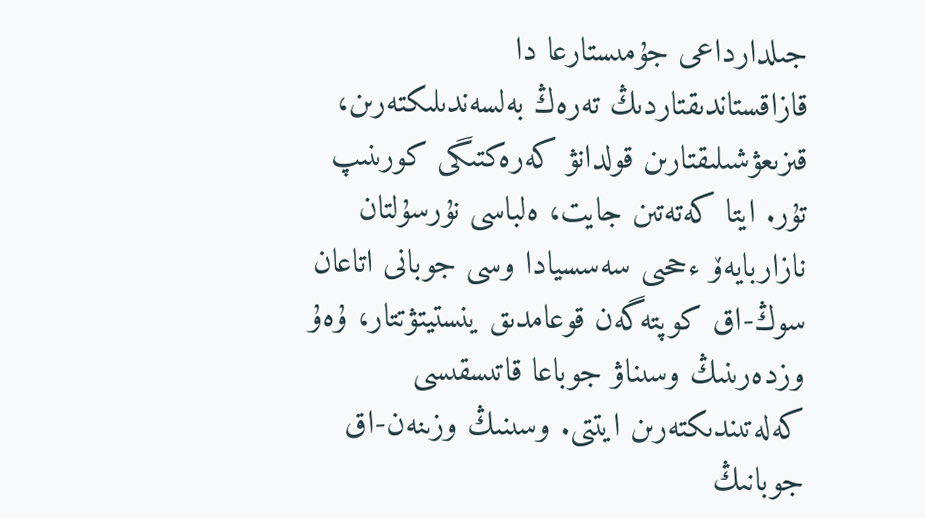جىلدارداعى جۇمىستارعا دا قازاقستاندىقتاردىڭ تەرەڭ بەلسەندىلىكتەرىن، قىزىعۋشىلىقتارىن قولدانۋ كەرەكتىگى كورىنىپ تۇر. ايتا كەتەتىن جايت، ەلباسى نۇرسۇلتان نازاربايەۆ ءححىى سەسسيادا وسى جوبانى اتاعان سوڭ-اق كوپتەگەن قوعامدىق ينستيتۋتتار، ۇەۇ وزدەرىنىڭ وسىناۋ جوباعا قاتىسقىسى كەلەتىندىكتەرىن ايتتى. وسىنىڭ وزىنەن-اق جوبانىڭ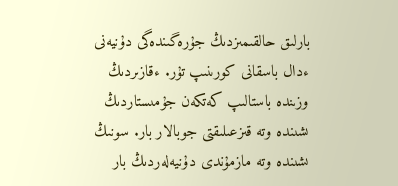بارلىق حالقىمىزدىڭ جۇرەگىندەگى دۇنيەنى ءدال باسقانى كورىنىپ تۇر. ءقازىردىڭ وزىندە باستالىپ كەتكەن جۇمىستاردىڭ ىشىندە وتە قىزعىلىقتى جوبالار بار. سونىڭ ىشىندە وتە مازمۇندى دۇنيەلەردىڭ بار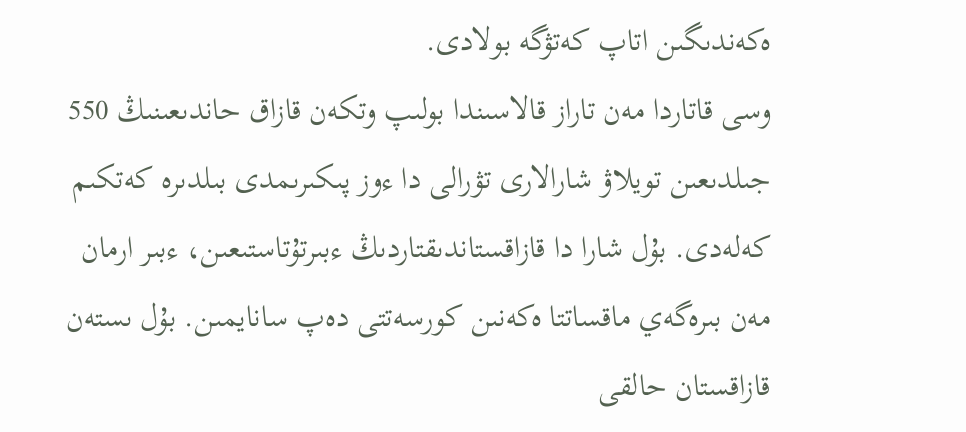ەكەندىگىن اتاپ كەتۋگە بولادى.
وسى قاتاردا مەن تاراز قالاسىندا بولىپ وتكەن قازاق حاندىعىنىڭ 550 جىلدىعىن تويلاۋ شارالارى تۋرالى دا ءوز پىكىرىمدى بىلدىرە كەتكىم كەلەدى. بۇل شارا دا قازاقستاندىقتاردىڭ ءبىرتۇتاستىعىن، ءبىر ارمان مەن بىرەگەي ماقساتتا ەكەنىن كورسەتتى دەپ سانايمىن. بۇل ىستەن قازاقستان حالقى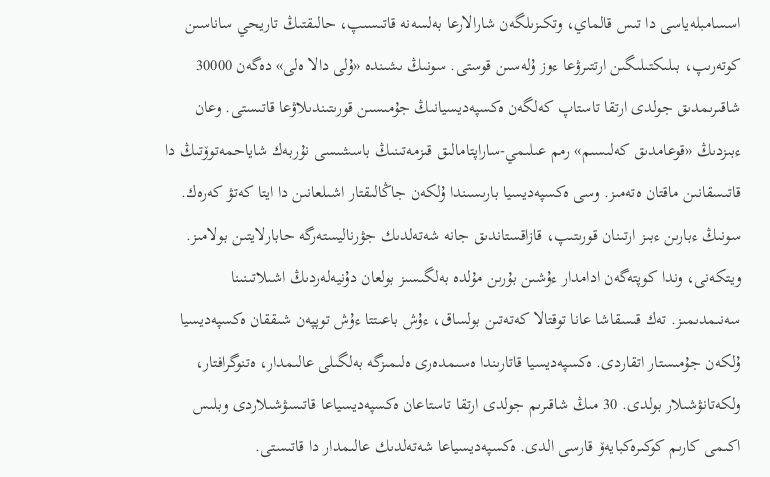اسسامبلەياسى دا تىس قالماي، وتكىزىلگەن شارالارعا بەلسەنە قاتىسىپ، حالىقتىڭ تاريحي ساناسىن كوتەرىپ، بىلىكتىلىگىن ارتتىرۋعا ءوز ۇلەسىن قوستى. سونىڭ ىشىندە «ۇلى دالا ەلى» دەگەن 30000 شاقىرىمدىق جولدى ارتقا تاستاپ كەلگەن ەكسپەديسيانىڭ جۇمىسىن قورىتىندىلاۋعا قاتىستى. وعان ءبىزدىڭ «قوعامدىق كەلىسىم» رمم عىلىمي-ساراپتامالىق قىزمەتىنىڭ باسشىسى نۇربەك شاياحمەتوۆتىڭ دا قاتىسقانىن ماقتان ەتەمىز. وسى ەكسپەديسيا بارىسىندا ۇلكەن جاڭالىقتار اشىلعانىن دا ايتا كەتۋ كەرەك. سونىڭ ءبارىن ءبىز ارتىنان قورىتىپ، قازاقستاندىق جانە شەتەلدىك جۋرناليستەرگە حابارلايتىن بولامىز. ويتكەنى، وندا كوپتەگەن ادامدار ءۇشىن بۇرىن مۇلدە بەلگىسىز بولعان دۇنيەلەردىڭ اشىلاتىنىنا سەنىمدىمىز. تەك قىسقاشا عانا توقتالا كەتەتىن بولساق، ءۇش باعىتتا ءۇش توپپەن شىققان ەكسپەديسيا ۇلكەن جۇمىستار اتقاردى. ەكسپەديسيا قاتارىندا ەسىمدەرى ەلىمىزگە بەلگىلى عالىمدار، ەتنوگرافتار، ولكەتانۋشىلار بولدى. 30 مىڭ شاقىرىم جولدى ارتقا تاستاعان ەكسپەديسياعا قاتىسۋشىلاردى وبلىس اكىمى كارىم كوكىرەكبايەۆ قارسى الدى. ەكسپەديسياعا شەتەلدىك عالىمدار دا قاتىستى.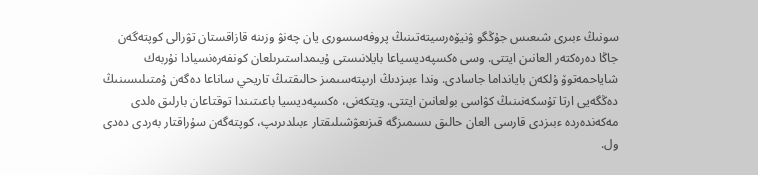سونىڭ ءبىرى شىعىس جۇڭگو ۋنيۆەرسيتەتىنىڭ پروفەسسورى يان چەنۋ وزىنە قازاقستان تۋرالى كوپتەگەن جاڭا دەرەكتەر العانىن ايتتى. وسى ەكسپەديسياعا بايلانىستى ۇيىمداستىرىلعان كونفەرەنسيادا نۇربەك شاياحمەتوۆ ۇلكەن بايانداما جاسادى. وندا ءبىزدىڭ ارىپتەسىمىز حالىقتىڭ تاريحي ساناعا دەگەن ۇمتىلىسىنىڭ دەڭگەيى ارتا تۇسكەنىنىڭ كۋاسى بولعانىن ايتتى. ويتكەنى، ەكسپەديسيا باعىتىندا توقتاعان بارلىق ەلدى مەكەندەردە ءبىزدى قارسى العان حالىق ىسىمىزگە قىزىعۋشىلىقتار ءبىلدىرىپ، كوپتەگەن سۇراقتار بەردى دەدى ول.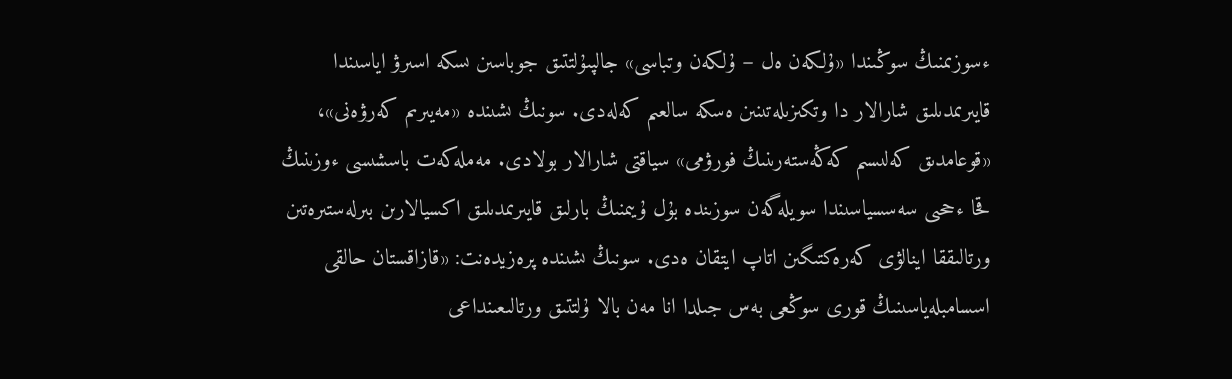ءسوزىمنىڭ سوڭىندا «ۇلكەن ەل – ۇلكەن وتباسى» جالپىۇلتتىق جوباسىن ىسكە اسىرۋ اياسىندا قايىرىمدىلىق شارالار دا وتكىزىلەتىنىن ەسكە سالعىم كەلەدى. سونىڭ ىشىندە «مەيىرىم كەرۋەنى»، «قوعامدىق كەلىسىم كەڭەستەرىنىڭ فورۋمى» سياقتى شارالار بولادى. مەملەكەت باسشىسى ءوزىنىڭ قحا ءححىى سەسسياسىندا سويلەگەن سوزىندە بۇل ۇيىمنىڭ بارلىق قايىرىمدىلىق اكسيالارىن بىرلەستىرەتىن ورتالىققا اينالۋى كەرەكتىگىن اتاپ ايتقان ەدى. سونىڭ ىشىندە پرەزيدەنت: «قازاقستان حالقى اسسامبلەياسىنىڭ قورى سوڭعى بەس جىلدا انا مەن بالا ۇلتتىق ورتالىعىنداعى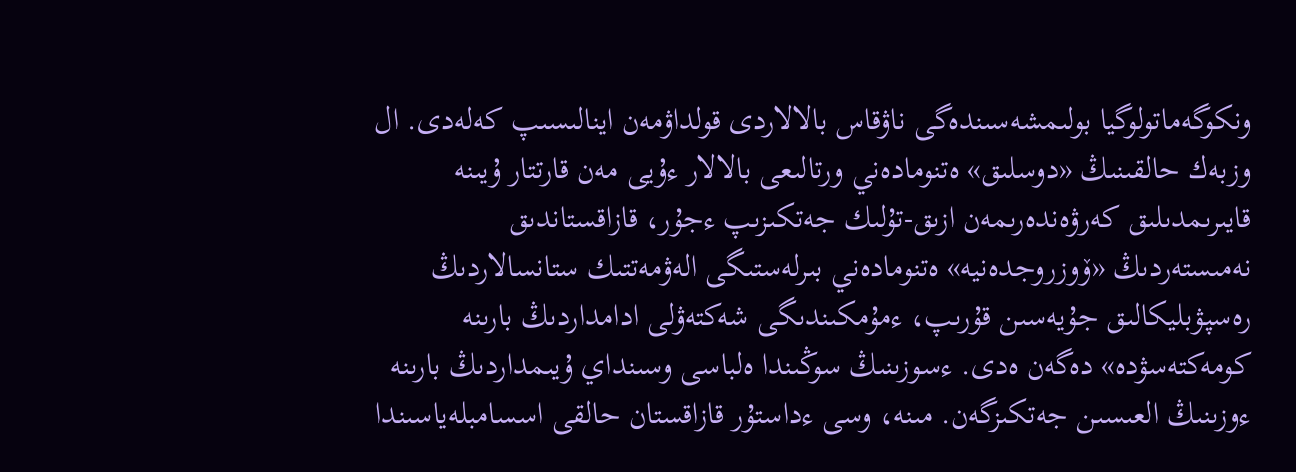ونكوگەماتولوگيا بولىمشەسىندەگى ناۋقاس بالالاردى قولداۋمەن اينالىسىپ كەلەدى. ال وزبەك حالقىنىڭ «دوسلىق» ەتنومادەني ورتالىعى بالالار ءۇيى مەن قارتتار ۇيىنە قايىرىمدىلىق كەرۋەندەرىمەن ازىق-تۇلىك جەتكىزىپ ءجۇر، قازاقستاندىق نەمىستەردىڭ «ۆوزروجدەنيە» ەتنومادەني بىرلەستىگى الەۋمەتتىك ستانسالاردىڭ رەسپۋبليكالىق جۇيەسىن قۇرىپ، ءمۇمكىندىگى شەكتەۋلى ادامداردىڭ بارىنە كومەكتەسۋدە» دەگەن ەدى. ءسوزىنىڭ سوڭىندا ەلباسى وسىنداي ۇيىمداردىڭ بارىنە ءوزىنىڭ العىسىن جەتكىزگەن. مىنە، وسى ءداستۇر قازاقستان حالقى اسسامبلەياسىندا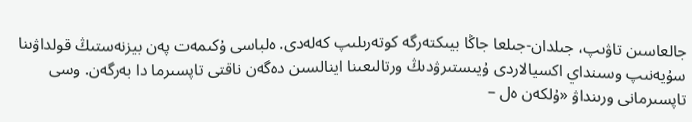جالعاسىن تاۋىپ، جىلدان-جىلعا جاڭا بيىكتەرگە كوتەرىلىپ كەلەدى. ەلباسى ۇكىمەت پەن بيزنەستىڭ قولداۋىنا سۇيەنىپ وسىنداي اكسيالاردى ۇيىستىرۋدىڭ ورتالىعىنا اينالسىن دەگەن ناقتى تاپسىرما دا بەرگەن. وسى تاپسىرمانى ورىنداۋ «ۇلكەن ەل –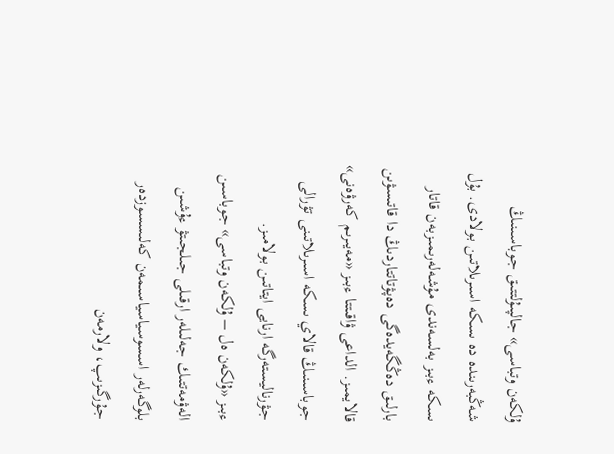ۇلكەن وتباسى» جالپىۇلتتىق جوباسىنىڭ شەڭبەرىندە دە ىسكە اسىرىلاتىن بولادى. بۇل ىسكە ءبىز بەلسەندى مۇشەلەرىمىزبەن قاتار بارلىق دەڭگەيدەگى دەپۋتاتتاردىڭ دا قاتىسۋىن قالايمىز. الداعى ۋاقىتتا ءبىز «مەيىرىم كەرۋەنى» جوباسىنىڭ قالاي ىسكە اسىرىلاتىنى تۋرالى جۋرناليستەرگە ارنايى ايتاتىن بولامىز.
ءبىز «ۇلكەن ەل – ۇلكەن وتباسى» جوباسىن الەۋمەتتىك جەلىلەر ارقىلى جىلجىتۋ ءۇشىن بلوگەرلەر اسسوسياسياسىمەن كەلىسسوزدەر جۇرگىزىپ، ولارمەن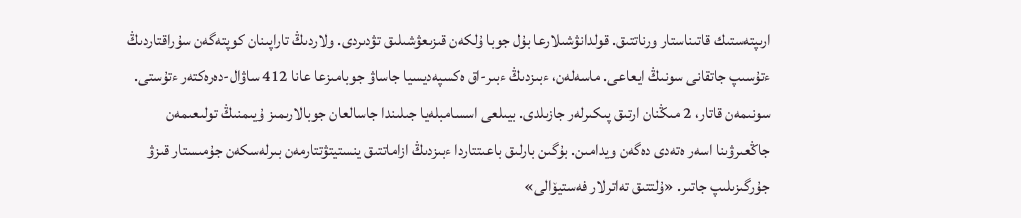ارىپتەستىك قاتىناستار ورناتتىق. قولدانۋشىلارعا بۇل جوبا ۇلكەن قىزىعۋشىلىق تۋدىردى. ولاردىڭ تاراپىنان كوپتەگەن سۇراقتاردىڭ ءتۇسىپ جاتقانى سونىڭ ايعاعى. ماسەلەن، ءبىزدىڭ ءبىر-اق ەكسپەديسيا جاساۋ جوبامىزعا عانا 412 ساۋال-دەرەكتەر ءتۇستى. سونىمەن قاتار، 2 مىڭنان ارتىق پىكىرلەر جازىلدى. بيىلعى اسسامبلەيا جىلىندا جاسالعان جوبالارىمىز ۇيىمنىڭ تولىعىمەن جاڭعىرۋىنا اسەر ەتەدى دەگەن ويدامىن. بۇگىن بارلىق باعىتتاردا ءبىزدىڭ ازاماتتىق ينستيتۋتتارمەن بىرلەسكەن جۇمىستار قىزۋ جۇرگىزىلىپ جاتىر. «ۇلتتىق تەاترلار فەستيۆالى»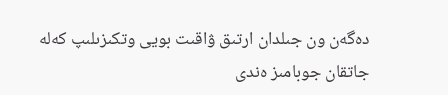دەگەن ون جىلدان ارتىق ۋاقىت بويى وتكىزىلىپ كەلە جاتقان جوبامىز ەندى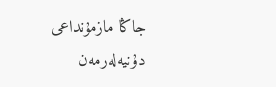جاڭا مازمۇنداعى دۇنيەلەرمەن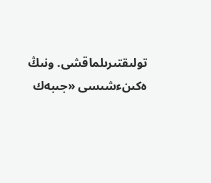تولىقتىرىلماقشى. ونىڭ ەكىنءشىسى «جىبەك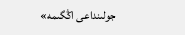جولىنداعى اڭگىمە»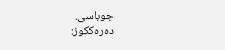جوباسى.
دەرەككوز: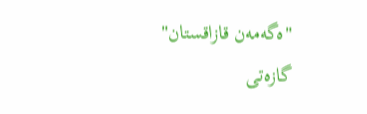"ەگەمەن قازاقستان" گازەتى